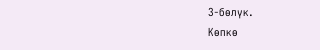3-бөлүк.
Көпкө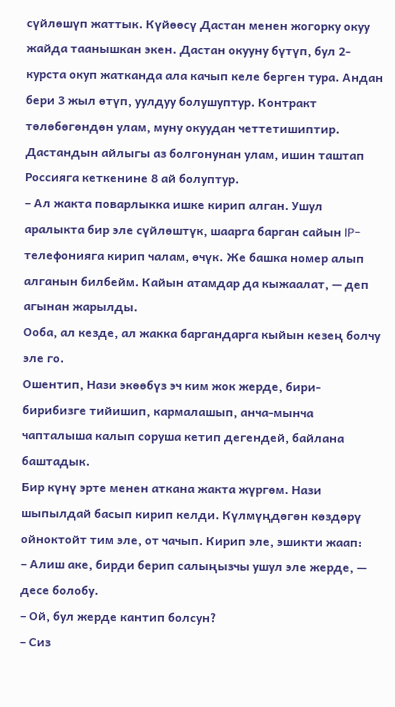сүйлөшүп жаттык. Күйөөсү Дастан менен жогорку окуу жайда таанышкан экен. Дастан окууну бүтүп, бул 2-курста окуп жатканда ала качып келе берген тура. Андан бери 3 жыл өтүп, уулдуу болушуптур. Контракт төлөбөгөндөн улам, муну окуудан четтетишиптир. Дастандын айлыгы аз болгонунан улам, ишин таштап Россияга кеткенине 8 ай болуптур.
– Ал жакта поварлыкка ишке кирип алган. Ушул аралыкта бир эле сүйлөштүк, шаарга барган сайын IP-телефонияга кирип чалам, өчүк. Же башка номер алып алганын билбейм. Кайын атамдар да кыжаалат, — деп агынан жарылды.
Ооба, ал кезде, ал жакка баргандарга кыйын кезең болчу эле го.
Ошентип, Нази экөөбүз эч ким жок жерде, бири-бирибизге тийишип, кармалашып, анча-мынча чапталыша калып соруша кетип дегендей, байлана баштадык.
Бир күнү эрте менен аткана жакта жүргөм. Нази шыпылдай басып кирип келди. Күлмүңдөгөн көздөрү ойноктойт тим эле, от чачып. Кирип эле, эшикти жаап:
– Алиш аке, бирди берип салыңызчы ушул эле жерде, — десе болобу.
– Ой, бул жерде кантип болсун?
– Сиз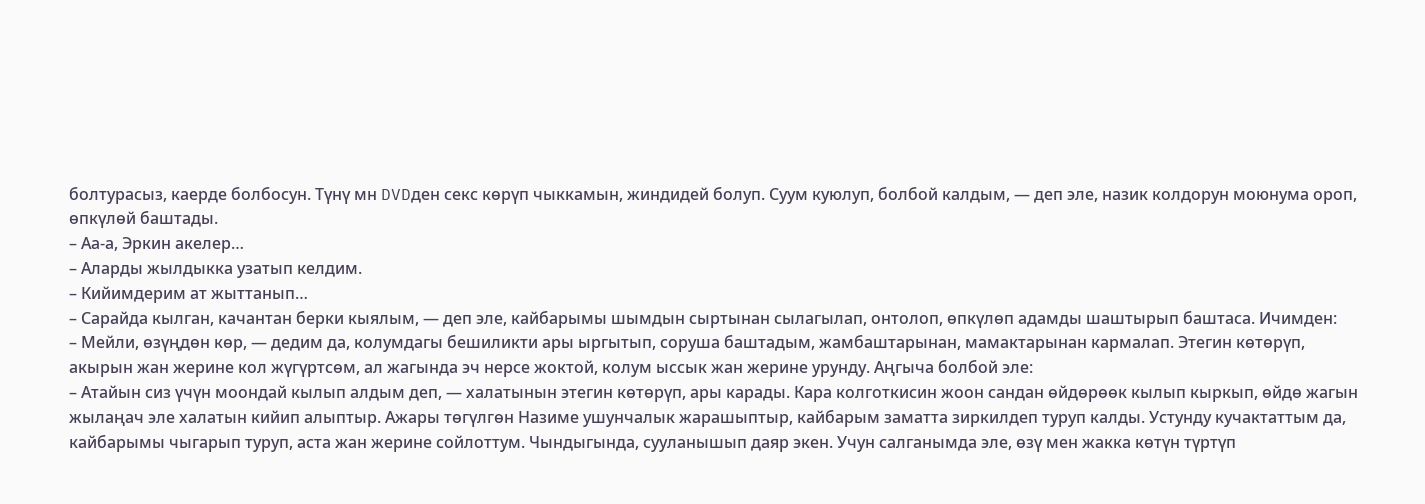болтурасыз, каерде болбосун. Түнү мн DVDден секс көрүп чыккамын, жиндидей болуп. Суум куюлуп, болбой калдым, — деп эле, назик колдорун моюнума ороп, өпкүлөй баштады.
– Аа-а, Эркин акелер…
– Аларды жылдыкка узатып келдим.
– Кийимдерим ат жыттанып…
– Сарайда кылган, качантан берки кыялым, — деп эле, кайбарымы шымдын сыртынан сылагылап, онтолоп, өпкүлөп адамды шаштырып баштаса. Ичимден:
– Мейли, өзүңдөн көр, — дедим да, колумдагы бешиликти ары ыргытып, соруша баштадым, жамбаштарынан, мамактарынан кармалап. Этегин көтөрүп, акырын жан жерине кол жүгүртсөм, ал жагында эч нерсе жоктой, колум ыссык жан жерине урунду. Аңгыча болбой эле:
– Атайын сиз үчүн моондай кылып алдым деп, — халатынын этегин көтөрүп, ары карады. Кара колготкисин жоон сандан өйдөрөөк кылып кыркып, өйдө жагын жылаңач эле халатын кийип алыптыр. Ажары төгүлгөн Назиме ушунчалык жарашыптыр, кайбарым заматта зиркилдеп туруп калды. Устунду кучактаттым да, кайбарымы чыгарып туруп, аста жан жерине сойлоттум. Чындыгында, сууланышып даяр экен. Учун салганымда эле, өзү мен жакка көтүн түртүп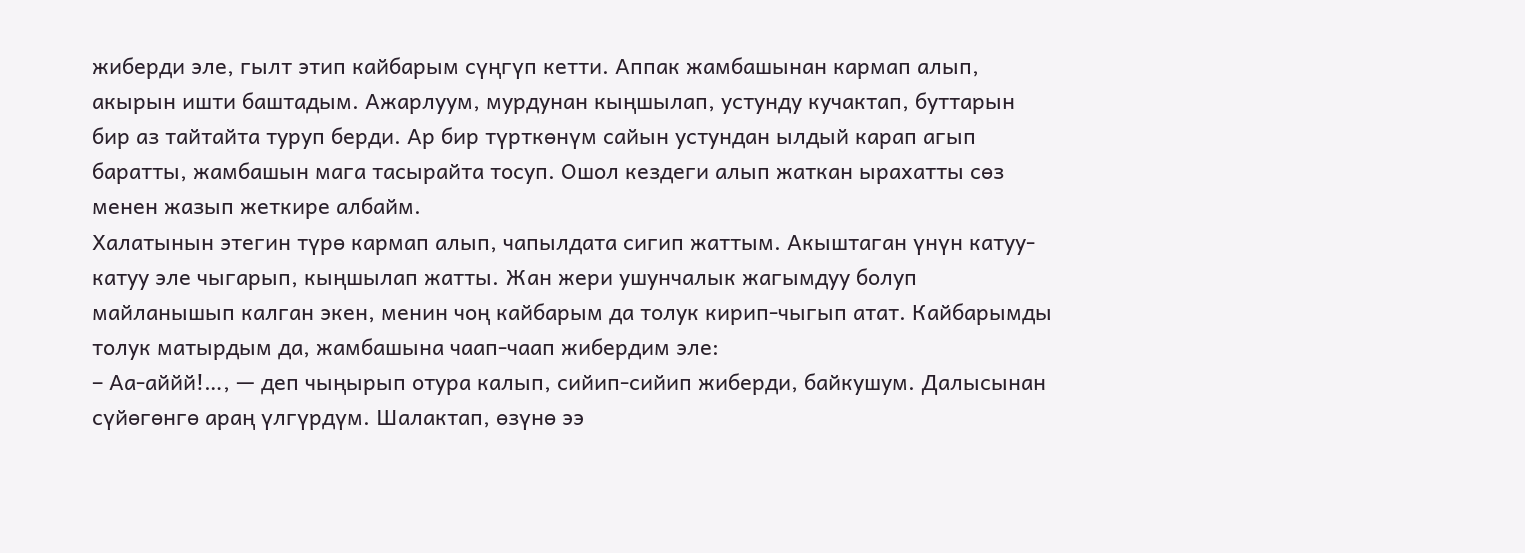жиберди эле, гылт этип кайбарым сүңгүп кетти. Аппак жамбашынан кармап алып, акырын ишти баштадым. Ажарлуум, мурдунан кыңшылап, устунду кучактап, буттарын бир аз тайтайта туруп берди. Ар бир түрткөнүм сайын устундан ылдый карап агып баратты, жамбашын мага тасырайта тосуп. Ошол кездеги алып жаткан ырахатты сөз менен жазып жеткире албайм.
Халатынын этегин түрө кармап алып, чапылдата сигип жаттым. Акыштаган үнүн катуу-катуу эле чыгарып, кыңшылап жатты. Жан жери ушунчалык жагымдуу болуп майланышып калган экен, менин чоң кайбарым да толук кирип-чыгып атат. Кайбарымды толук матырдым да, жамбашына чаап-чаап жибердим эле:
– Аа-аййй!…, — деп чыңырып отура калып, сийип-сийип жиберди, байкушум. Далысынан сүйөгөнгө араң үлгүрдүм. Шалактап, өзүнө ээ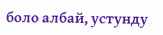боло албай, устунду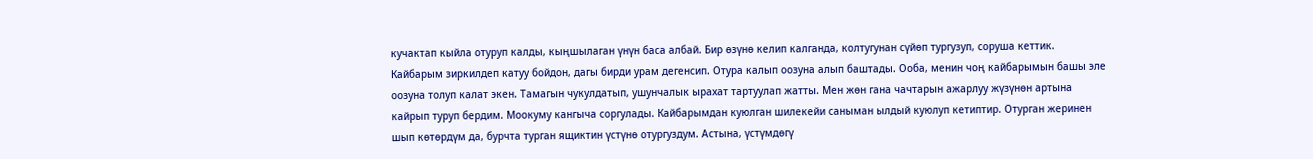кучактап кыйла отуруп калды, кыңшылаган үнүн баса албай. Бир өзүнө келип калганда, колтугунан сүйөп тургузуп, соруша кеттик. Кайбарым зиркилдеп катуу бойдон, дагы бирди урам дегенсип. Отура калып оозуна алып баштады. Ооба, менин чоң кайбарымын башы эле оозуна толуп калат экен. Тамагын чукулдатып, ушунчалык ырахат тартуулап жатты. Мен жөн гана чачтарын ажарлуу жүзүнөн артына кайрып туруп бердим. Моокуму кангыча соргулады. Кайбарымдан куюлган шилекейи саныман ылдый куюлуп кетиптир. Отурган жеринен шып көтөрдүм да, бурчта турган ящиктин үстүнө отургуздум. Астына, үстүмдөгү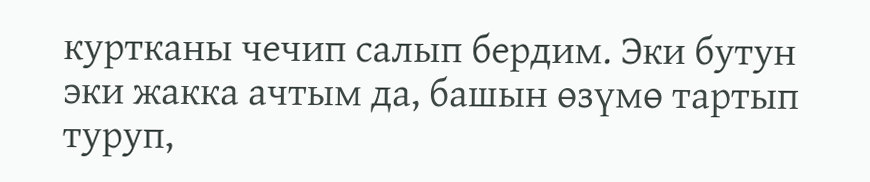куртканы чечип салып бердим. Эки бутун эки жакка ачтым да, башын өзүмө тартып туруп,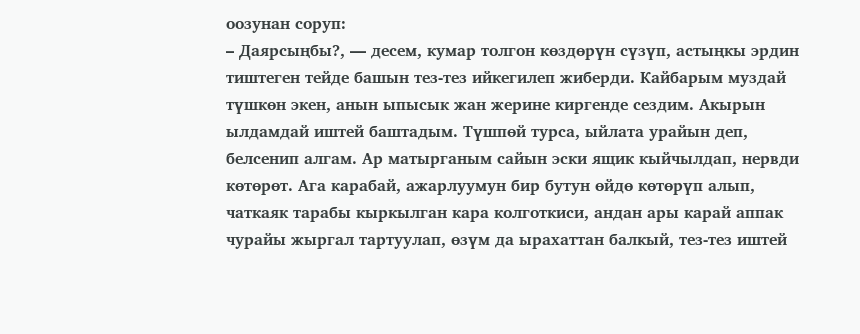оозунан соруп:
– Даярсыңбы?, — десем, кумар толгон көздөрүн сүзүп, астыңкы эрдин тиштеген тейде башын тез-тез ийкегилеп жиберди. Кайбарым муздай түшкөн экен, анын ыпысык жан жерине киргенде сездим. Акырын ылдамдай иштей баштадым. Түшпөй турса, ыйлата урайын деп, белсенип алгам. Ар матырганым сайын эски ящик кыйчылдап, нервди көтөрөт. Ага карабай, ажарлуумун бир бутун өйдө көтөрүп алып, чаткаяк тарабы кыркылган кара колготкиси, андан ары карай аппак чурайы жыргал тартуулап, өзүм да ырахаттан балкый, тез-тез иштей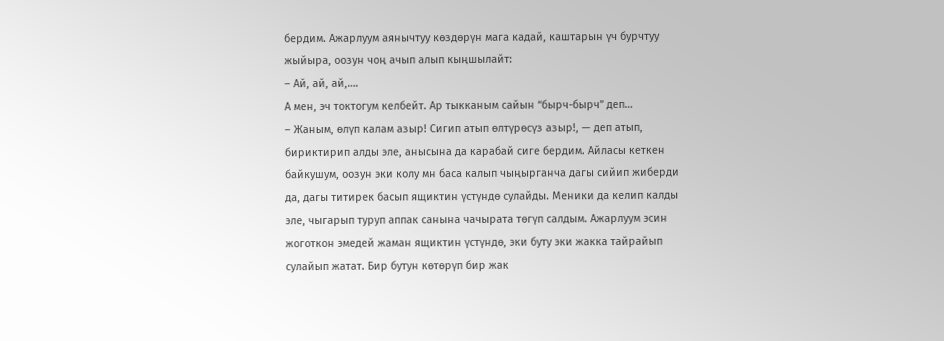бердим. Ажарлуум аянычтуу көздөрүн мага кадай, каштарын үч бурчтуу жыйыра, оозун чоң ачып алып кыңшылайт:
– Ай, ай, ай,….
А мен, эч токтогум келбейт. Ар тыкканым сайын “бырч-бырч” деп…
– Жаным, өлүп калам азыр! Сигип атып өлтүрөсүз азыр!, — деп атып, бириктирип алды эле, анысына да карабай сиге бердим. Айласы кеткен байкушум, оозун эки колу мн баса калып чыңырганча дагы сийип жиберди да, дагы титирек басып ящиктин үстүндө сулайды. Меники да келип калды эле, чыгарып туруп аппак санына чачырата төгүп салдым. Ажарлуум эсин жоготкон эмедей жаман ящиктин үстүндө, эки буту эки жакка тайрайып сулайып жатат. Бир бутун көтөрүп бир жак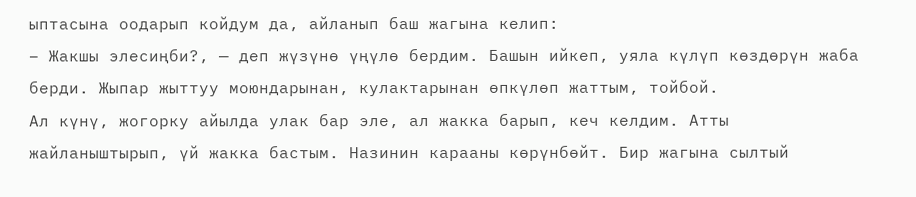ыптасына оодарып койдум да, айланып баш жагына келип:
– Жакшы элесиңби?, — деп жүзүнө үңүлө бердим. Башын ийкеп, уяла күлүп көздөрүн жаба берди. Жыпар жыттуу моюндарынан, кулактарынан өпкүлөп жаттым, тойбой.
Ал күнү, жогорку айылда улак бар эле, ал жакка барып, кеч келдим. Атты жайланыштырып, үй жакка бастым. Назинин карааны көрүнбөйт. Бир жагына сылтый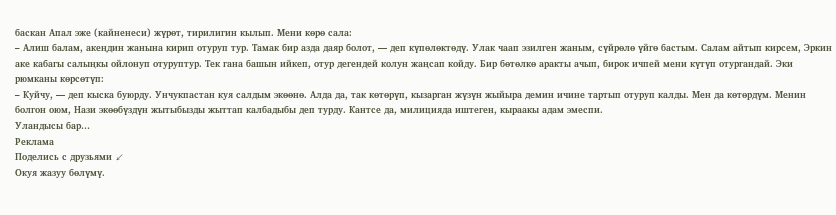баскан Апал эже (кайненеси) жүрөт, тирилигин кылып. Мени көрө сала:
– Алиш балам, акеңдин жанына кирип отуруп тур. Тамак бир азда даяр болот, — деп күпөлөктөдү. Улак чаап эзилген жаным, сүйрөлө үйгө бастым. Салам айтып кирсем, Эркин аке кабагы салыңкы ойлонуп отуруптур. Тек гана башын ийкеп, отур дегендей колун жаңсап койду. Бир бөтөлкө аракты ачып, бирок ичпей мени күтүп отургандай. Эки рюмканы көрсөтүп:
– Куйчу, — деп кыска буюрду. Унчукпастан куя салдым экөөнө. Алда да, так көтөрүп, кызарган жүзүн жыйыра демин ичине тартып отуруп калды. Мен да көтөрдүм. Менин болгон оюм, Нази экөөбүздүн жытыбызды жыттап калбадыбы деп турду. Кантсе да, милицияда иштеген, кыраакы адам эмеспи.
Уландысы бар…
Реклама
Поделись с друзьями ↙
Окуя жазуу бөлүмү.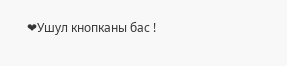❤Ушул кнопканы бас !